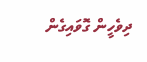ދިވެހީން ގޮވައިގެން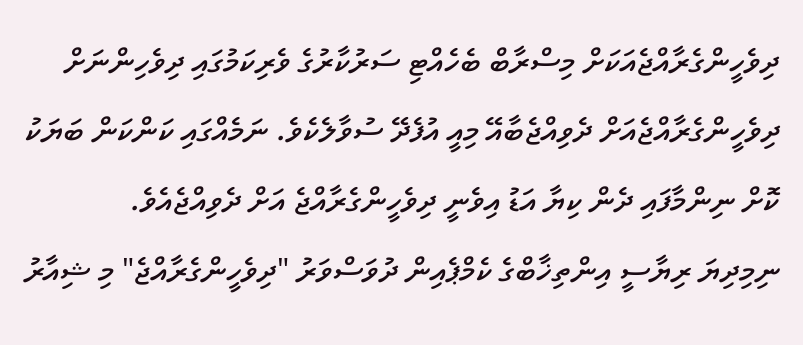ދިވެހީންގެރާއްޖެއަކަށް މިސްރާބް ބެހެއްޓި ސަރުކާރުގެ ވެރިކަމުގައި ދިވެހިންނަށް ދިވެހީންގެރާއްޖެއަށް ދެވިއްޖެބާއޭ މިއީ އުފެދޭ ސުވާލެކެވެ. ނަމެއްގައި ކަންކަން ބަޔަކު ކޮށް ނިންމާފައި ދެން ކިޔާ އަޑު އިވެނީ ދިވެހީންގެރާއްޖެ އަށް ދެވިއްޖެއެވެ.
ނިމިދިޔަ ރިޔާސީ އިންތިޚާބްގެ ކެމްޕެއިން ދުވަސްވަރު "ދިވެހީންގެރާއްޖެ" މި ޝިއާރު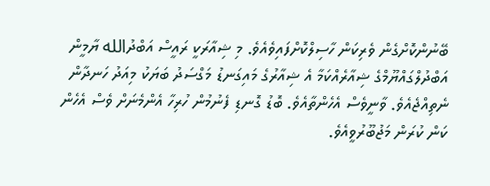ބޭނުންކޮށްގެން ވެރިކަން ހާސިލްކޮށްފައިވެއެވެ. މި ޝިއާރަކީ ރައީސް އަބްދުالله ޔާމީން އަބްދުލްގައްޔޫމްގެ ޝިއާރެއްކަމާ އެ ޝިއާރުގެ މައިގަނޑު މަގްސަދު ބަޔަކު މިއަދު ހަނދާން ނެތިއްޖެއެވެ. ވާނީވެސް އެހެންތާއެވެ. ބޮޑު ގޮނޑި ފެނުމުން ހުރިހާ އެންމެނަށް ވެސް އެހެން ކަން ކުރަން މަޖުބޫރުވީއެވެ.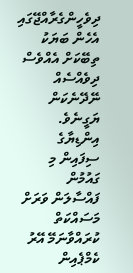ދިވެހީންގެރާއްޖޭގައި އެހެން ބަޔަކު ތިބޭކަށް އެއްވެސް ދިވެއްސެއް ނޭދޭނެކަން ޔަގީނެވެ. އިންޑިޔާގެ ސިފައިން މި ގައުމުން ފައްސާލަން ވަރަށް މަސައްކަތް ކުރައްވާނަމޭ އޭރު ކެމްޕެއިން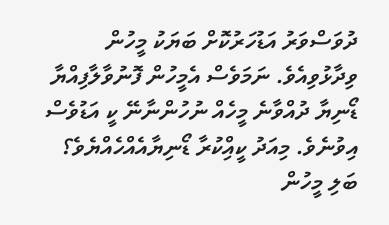ދުވަސްވަރު އަޑުހަރުކޮށް ބަޔަކު މީހުން ވިދާޅުވިއެވެ. ނަމަވެސް އެމީހުން ފޮނުވާލާފިއްޔާ ޑޯނިޔާ ދުއްވާނެ މީހެއް ނުހުންނާނޭ ކީ އަޑުވެސް އިވުނެވެ. މިއަދު ކީއްިކުރާ ޑޯނިޔާއެއްހެއްޔެވެ؟ ބަލި މީހުން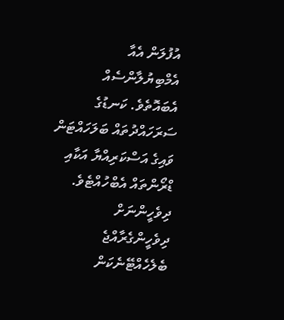އުފުލަން އެއާ އެމްބިޔުލާންސެއް އެބައޮތެވެ. ކަނޑުގެ ސަރަހައްދުތައް ބަލަހައްޓަން ވައިގެ އަސްކަރިއްޔާ އަކާއި ޑްރޯންތައް އެބްހުއްޓެވެ. ދިވެހީންނަށް ދިވެހީންގެރާއްޖެ ބެލެހެއްޓޭނެކަން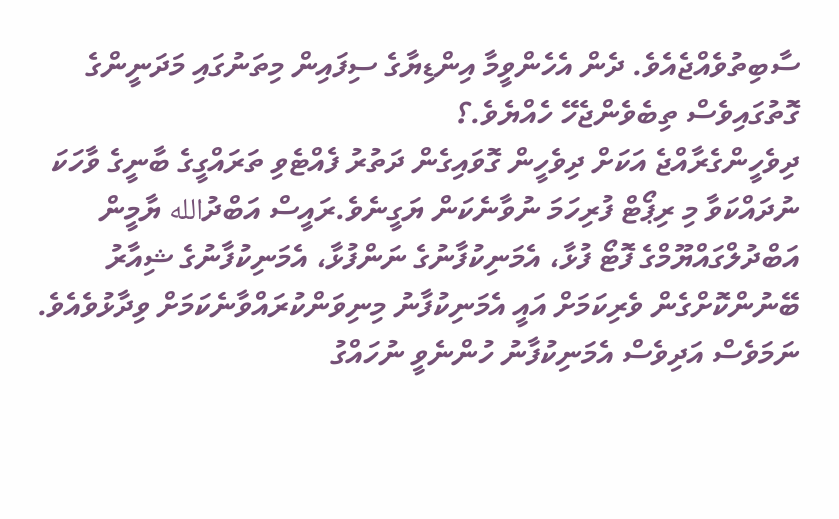ސާބިތުވެއްޖެއެވެ. ދެން އެހެންވީމާ އިންޑިޔާގެ ސިފައިން މިތަނުގައި މަދަނީންގެ ގޮތުގައިވެސް ތިބެވެންޖެހޭ ހެއްޔެވެ.؟
ދިވެހީންގެރާއްޖެ އަކަށް ދިވެހީން ގޮވައިގެން ދަތުރު ފެއްޓެވި ތަރައްގީގެ ބާނީގެ ވާހަކަ ނުދައްކަވާ މި ރިޕޯޓް ފުރިހަމަ ނުވާނެކަން ޔަގީނެވެ.ރައީސް އަބްދުالله ޔާމީން އަބްދުލްގައްޔޫމްގެ ފޮޓޯ ފުޅާ، އެމަނިކުފާނުގެ ނަންފުޅާ، އެމަނިކުފާނުގެ ޝިއާރު ބޭނުންކޮށްގެން ވެރިކަމަށް އައީ އެމަނިކުފާނު މިނިވަންކުރައްވާނެކަމަށް ވިދާޅުވެއެވެ. ނަމަވެސް އަދިވެސް އެމަނިކުފާނު ހުންނެވީ ނުހައްގު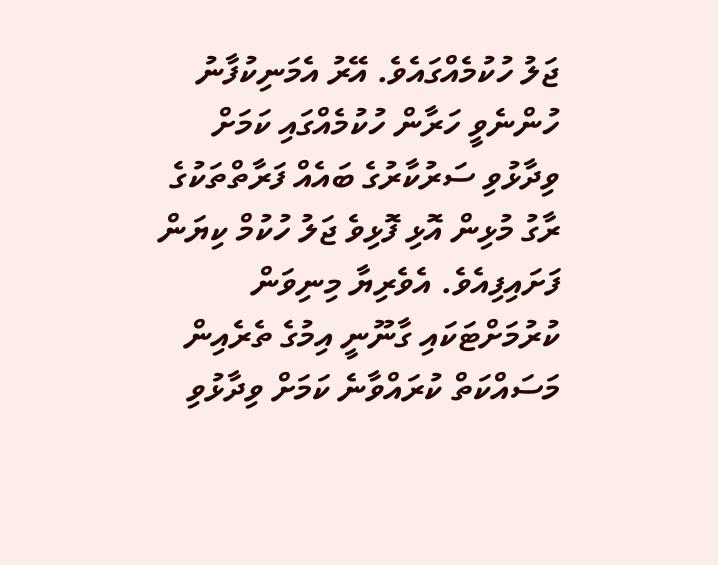ޖަލު ހުކުމެއްގައެވެ. އޭރު އެމަނިކުފާނު ހުންނެވީ ހަރާން ހުކުމެއްގައި ކަމަށް ވިދާޅުވި ސަރުކާރުގެ ބައެއް ފަރާތްތަކުގެ ރާގު މުޅިން އޮޅި ފޮޅިވެ ޖަލު ހުކުމް ކިޔަން ފަށައިފިއެވެ. އެވެރިޔާ މިނިވަން ކުރުމަށްޓަކައި ގާނޫނީ އިމުގެ ތެރެއިން މަސައްކަތް ކުރައްވާނެ ކަމަށް ވިދާޅުވި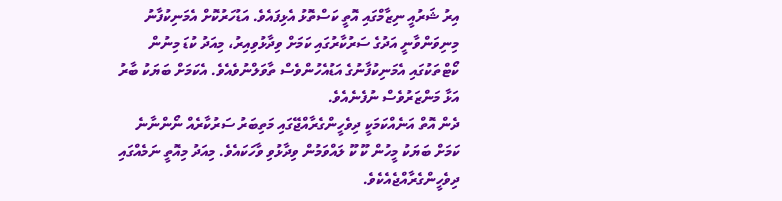އިރު ޝަރުއީ ނިޒާމްގައި އޮތީ ކަސްތޮޅު އެޅިފައެވެ. އަޑުހަރުކޮށް އެމަނިކުފާނު މިނިވަންވާނީ އަދުގެ ސަރުކާރުގައި ކަމަށް ވިދާޅުވިއިރު، މިއަދު ކުޑަ މިނުން ކޯޓްތަކުގައި އެމަނިކުފާނުގެ އަޑުއެހުންވެސް ތާވަލްނުވެއެވެ. އެކަމަށް ބަޔަކު ބާރު އަޅާ މަންޒަރުވެސް ނުފެނެއެވެ.
ދެން އޮތް އަނެއްކަމަކީ ދިވެހީންގެރާއްޖޭގައި މަތިބަރު ސަރުކާރެއް ނޯންނާނެ ކަމަށް ބަޔަކު މީހުން ކޫ ކޫ ލައްވަމުން ވިދާޅުވި ވާހަކައެވެ. މިއަދު މިއޮތީ ނަމެއްގައި ދިވެހީންގެރާއްޖެއެކެވެ.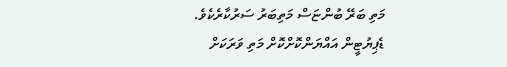މަތި ބަރޭ ބުންޏަސް މަތިބަރު ސަރުކާރެކެވެ. ޑެޕިޔުޓީން އައްޔަންކޮށްކޮށް މަތި ވަރަކަށް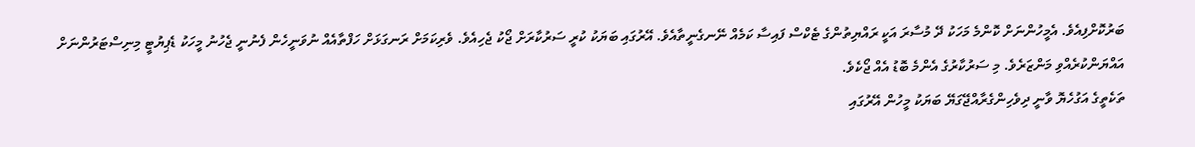ބަރުކޮށްފިއެވެ. އެމީހުންނަށް ކޮންމެ މަހަކު ދޭ މުސާރަ އަކީ ރައްޔިތުންގެ ޓެކްސް ފައިސާ ކަމެއް ނޭނގެނީތާއެވެ. އޭރުގައި ބަޔަކު ކުރީ ސަރުކާރަށް ޖޯކު ޖެހިއެވެ. ވެރިކަމަށް ރަނގަޅަށް ހަފްތާއެއް ނުވަނީހެން ފެނުނީ ޖެހުނު މީހަކު ޑެޕިޔުޓީ މިނިސްޓަރުންނަށް އައްޔަންކުރެއްވި މަންޒަރެވެ. މި ސަރުކާރުގެ އެންމެ ބޮޑު އެއް ޖޯކެވެ.
ތަކެތީގެ އަގުހެޔޮ ވާނީ ދިވެހިންގެރާއްޖޭގަޔޭ ބަޔަކު މީހުން އޭރުގައި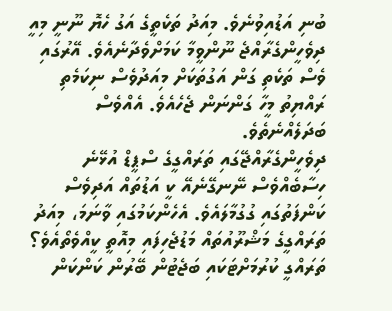ބުނި އަޑުއިވުނެވެ. މިއަދު ތަކެތީގެ އަގު ހެޔޮ ނޫނީ މިއީ ދިވެހީންގެރާއްޖެ ނޫންވީމާ ކަމަށްވެދާނެއެވެ. އޭރުގައި ވެސް ތަކެތި ގަން އަގުތަކަށް މިއަދުވެސް ނިކަމެތި ރައްޔިތު މީހާ ގަންނަން ޖެހެއެވެ. އެއްވެސް ބަދަލެއްނެތެވެ.
ދިވެހީންގެރާއްޖޭގައި ތަރައްގީގެ ސްޕީޑް އުޅޭނެ ހިސާބެއްވެސް ނޭނގޭނެއޭ ކީ އަޑުތައް އަދިވެސް ކަންފަތުގައި ގުގުމާލައެވެ. އެހެންކަމުގައި ވާނަމަ، މިއަދު ތަރައްގީގެ މަޝްރޫއުތައް މަޑުޖެހިފައި މިއޮތީ ކީއްވެތޯއެވެ؟ ތަރައްގީ ކުރުމަށްޓަކައި ބަޖެޓުން ބޭރުން ކަންކަން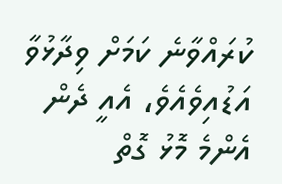ކުރައްވާނެ ކަމަށް ވިދާޅުވާ އަޑުއިވެއެވެ، އެއީ ދެން އެންމެ މޮޅު ގޮތް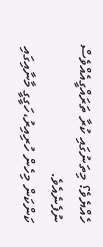ހެއްޔެވެ؟ މިތަނުގައި ކުރާ ތަރައްގީއެއްވެސް ނުފެނެއެވެ.
ކަންކަން މިހެން ހުރިއިރު،ހަގީގީ މާނާއިގައި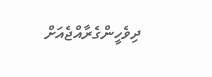ދިވެހީންގެރާއްޖެއަށް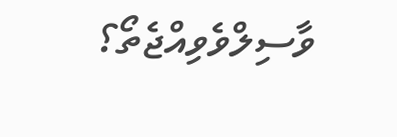ވާސިލްވެވިއްޖެތޯ؟